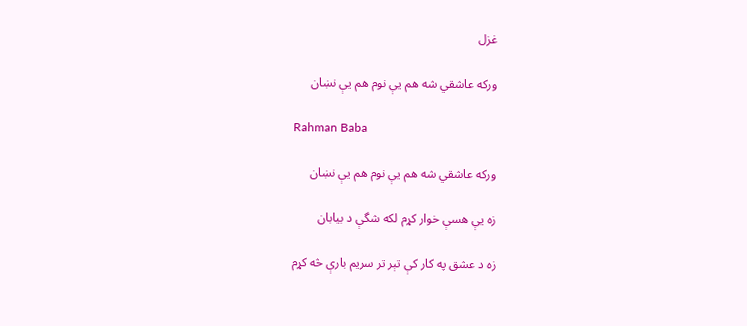غزل

ورکه عاشقي شه هم يې نوم هم يې نښان

Rahman Baba

ورکه عاشقي شه هم يې نوم هم يې نښان

زه يې هسې خوار کړم لکه شگې د بيابان

زه د عشق په کار کې تېر تر سريم بارې څه کړم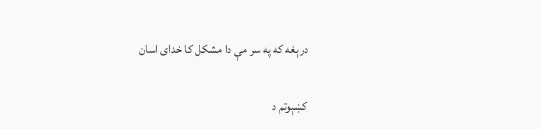درېغه که په سر مې دا مشکل کا خدای اسان

کښېوتم د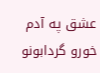عشق په آدم خورو گردابونو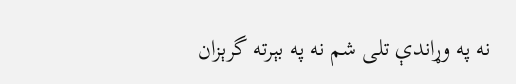نه په وړاندې تلی شم نه په بېرته گرېزان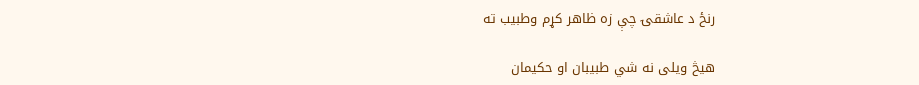رنځ د عاشقۍ چې زه ظاهر کړم وطبيب ته

هيڅ ويلی نه شي طبيبان او حکيمان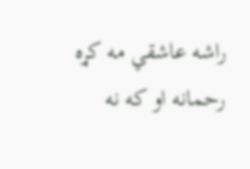راشه عاشقي مه کړه رحمانه او که نه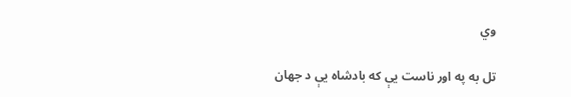وي

تل به په اور ناست يې که بادشاه يې د جهان